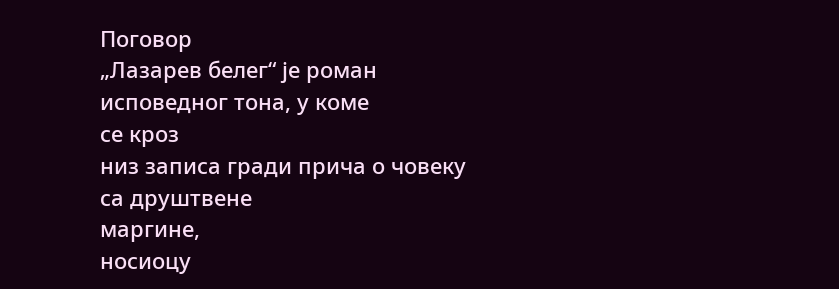Поговор
„Лазарев белег“ је роман исповедног тона, у коме
се кроз
низ записа гради прича о човеку са друштвене
маргине,
носиоцу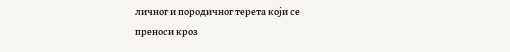личног и породичног терета који се
преноси кроз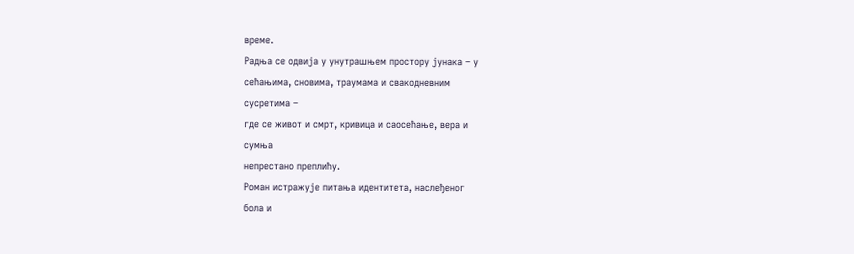време.
Радња се одвија у унутрашњем простору јунака – у
сећањима, сновима, траумама и свакодневним
сусретима –
где се живот и смрт, кривица и саосећање, вера и
сумња
непрестано преплићу.
Роман истражује питања идентитета, наслеђеног
бола и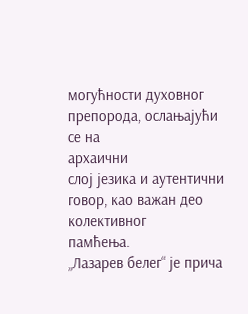могућности духовног препорода, ослањајући се на
архаични
слој језика и аутентични говор, као важан део
колективног
памћења.
„Лазарев белег“ је прича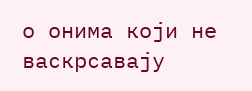о онима који не
васкрсавају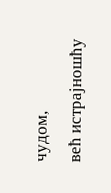чудом,
већ истрајношћу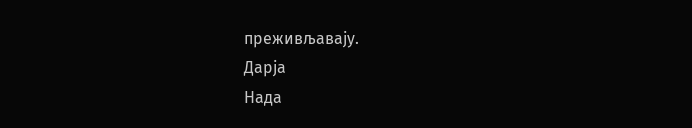преживљавају.
Дарја
Нада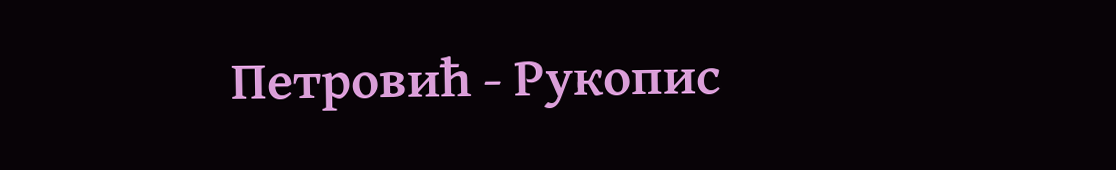Петровић - Рукопис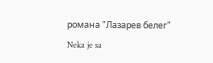романа "Лазарев белег"
Neka je sa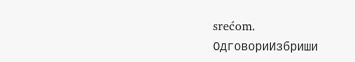srećom.
ОдговориИзбриши